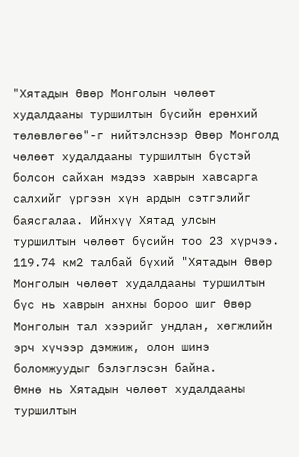"Хятадын Өвөр Монголын чөлөөт худалдааны туршилтын бүсийн ерөнхий төлөвлөгөө"-г нийтэлснээр Өвөр Монголд чөлөөт худалдааны туршилтын бүстэй болсон сайхан мэдээ хаврын хавсарга салхийг үргээн хүн ардын сэтгэлийг баясгалаа. Ийнхүү Хятад улсын туршилтын чөлөөт бүсийн тоо 23 хүрчээ. 119.74 км2 талбай бүхий "Хятадын Өвөр Монголын чөлөөт худалдааны туршилтын бүс нь хаврын анхны бороо шиг Өвөр Монголын тал хээрийг ундлан, хөгжлийн эрч хүчээр дэмжиж, олон шинэ боломжуудыг бэлэглэсэн байна.
Өмнө нь Хятадын чөлөөт худалдааны туршилтын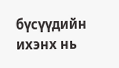бүсүүдийн ихэнх нь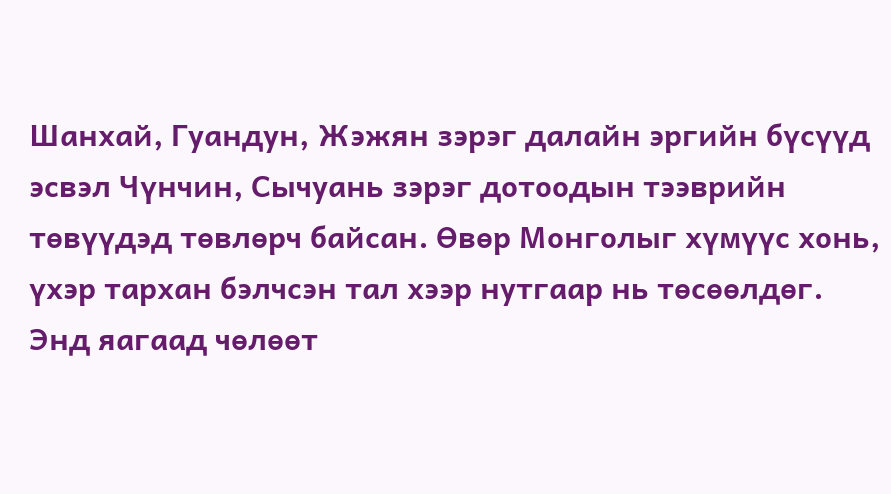Шанхай, Гуандун, Жэжян зэрэг далайн эргийн бүсүүд эсвэл Чүнчин, Сычуань зэрэг дотоодын тээврийн төвүүдэд төвлөрч байсан. Өвөр Монголыг хүмүүс хонь, үхэр тархан бэлчсэн тал хээр нутгаар нь төсөөлдөг. Энд яагаад чөлөөт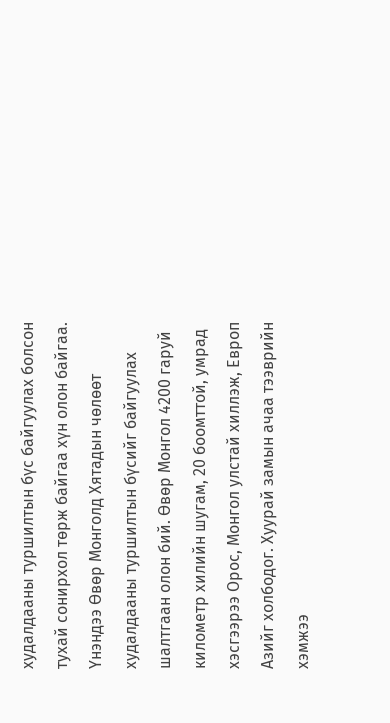худалдааны туршилтын бүс байгуулах болсон тухай сонирхол төрж байгаа хүн олон байгаа.
Үнэндээ Өвөр Монголд Хятадын чөлөөт худалдааны туршилтын бүсийг байгуулах шалтгаан олон бий. Өвөр Монгол 4200 гаруй километр хилийн шугам, 20 боомттой, умрад хэсгээрээ Орос, Монгол улстай хиллэж, Европ Азийг холбодог. Хуурай замын ачаа тээврийн хэмжээ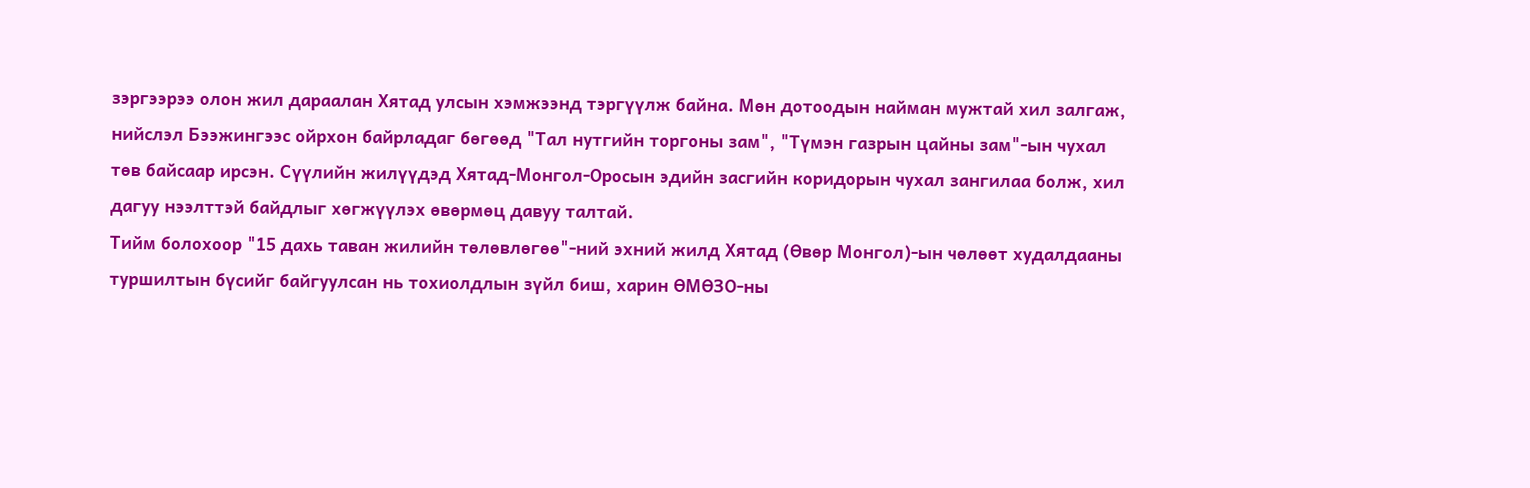зэргээрээ олон жил дараалан Хятад улсын хэмжээнд тэргүүлж байна. Мөн дотоодын найман мужтай хил залгаж, нийслэл Бээжингээс ойрхон байрладаг бөгөөд "Тал нутгийн торгоны зам", "Түмэн газрын цайны зам"-ын чухал төв байсаар ирсэн. Сүүлийн жилүүдэд Хятад-Монгол-Оросын эдийн засгийн коридорын чухал зангилаа болж, хил дагуу нээлттэй байдлыг хөгжүүлэх өвөрмөц давуу талтай.
Тийм болохоор "15 дахь таван жилийн төлөвлөгөө"-ний эхний жилд Хятад (Өвөр Монгол)-ын чөлөөт худалдааны туршилтын бүсийг байгуулсан нь тохиолдлын зүйл биш, харин ӨМӨЗО-ны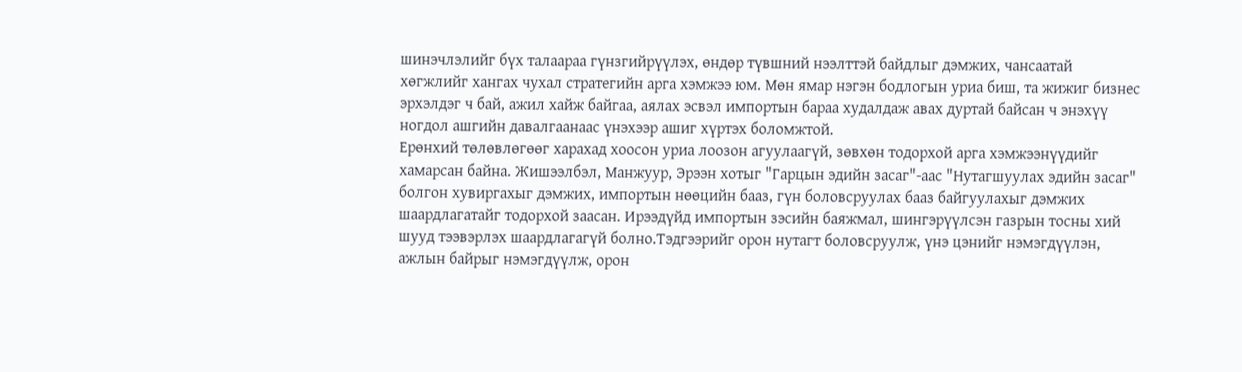шинэчлэлийг бүх талаараа гүнзгийрүүлэх, өндөр түвшний нээлттэй байдлыг дэмжих, чансаатай хөгжлийг хангах чухал стратегийн арга хэмжээ юм. Мөн ямар нэгэн бодлогын уриа биш, та жижиг бизнес эрхэлдэг ч бай, ажил хайж байгаа, аялах эсвэл импортын бараа худалдаж авах дуртай байсан ч энэхүү ногдол ашгийн давалгаанаас үнэхээр ашиг хүртэх боломжтой.
Ерөнхий төлөвлөгөөг харахад хоосон уриа лоозон агуулаагүй, зөвхөн тодорхой арга хэмжээнүүдийг хамарсан байна. Жишээлбэл, Манжуур, Эрээн хотыг "Гарцын эдийн засаг"-аас "Нутагшуулах эдийн засаг" болгон хувиргахыг дэмжих, импортын нөөцийн бааз, гүн боловсруулах бааз байгуулахыг дэмжих шаардлагатайг тодорхой заасан. Ирээдүйд импортын зэсийн баяжмал, шингэрүүлсэн газрын тосны хий шууд тээвэрлэх шаардлагагүй болно.Тэдгээрийг орон нутагт боловсруулж, үнэ цэнийг нэмэгдүүлэн, ажлын байрыг нэмэгдүүлж, орон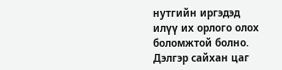нутгийн иргэдэд илүү их орлого олох боломжтой болно. Дэлгэр сайхан цаг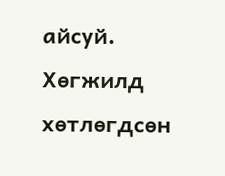айсуй. Хөгжилд хөтлөгдсөн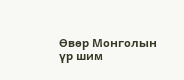Өвөр Монголын үр шим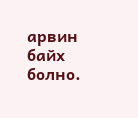арвин байх болно.